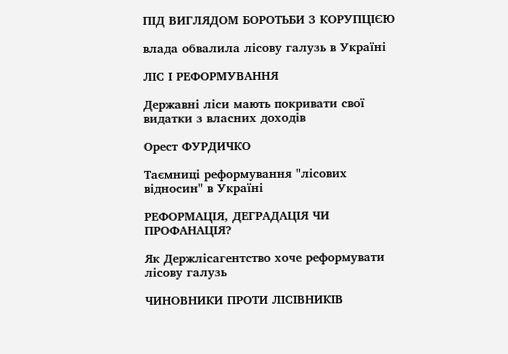ПІД ВИГЛЯДОМ БОРОТЬБИ З КОРУПЦІЄЮ

влада обвалила лісову галузь в Україні

ЛІС І РЕФОРМУВАННЯ

Державні ліси мають покривати свої видатки з власних доходів

Орест ФУРДИЧКО

Таємниці реформування "лісових відносин" в Україні

РЕФОРМАЦІЯ, ДЕГРАДАЦІЯ ЧИ ПРОФАНАЦІЯ?

Як Держлісагентство хоче реформувати лісову галузь

ЧИНОВНИКИ ПРОТИ ЛІСІВНИКІВ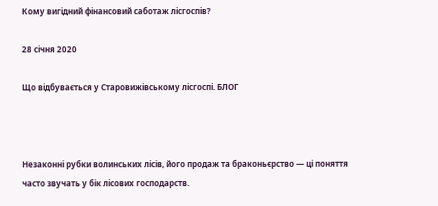Кому вигідний фінансовий саботаж лісгоспів?

28 січня 2020

Що відбувається у Старовижівському лісгоспі. БЛОГ



Незаконні рубки волинських лісів, його продаж та браконьєрство — ці поняття часто звучать у бік лісових господарств.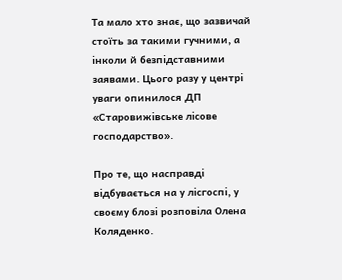Та мало хто знає, що зазвичай стоїть за такими гучними, а інколи й безпідставними заявами. Цього разу у центрі уваги опинилося ДП «Старовижівське лісове господарство».

Про те, що насправді відбувається на у лісгоспі, у своєму блозі розповіла Олена Коляденко.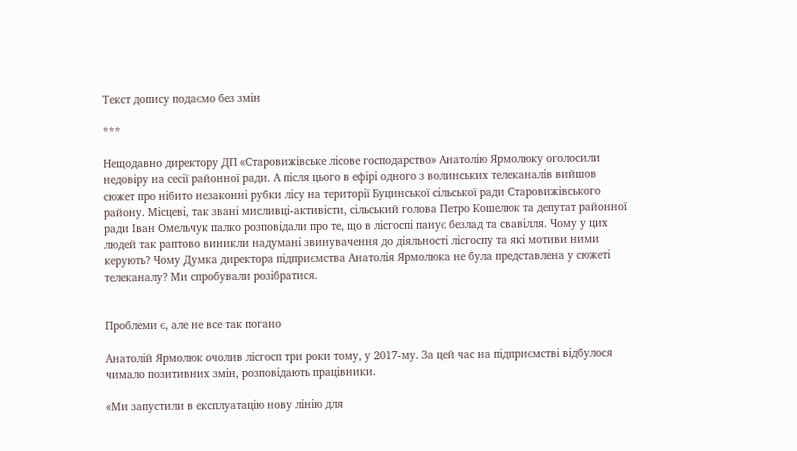Текст допису подаємо без змін

***

Нещодавно директору ДП «Старовижівське лісове господарство» Анатолію Ярмолюку оголосили недовіру на сесії районної ради. А після цього в ефірі одного з волинських телеканалів вийшов сюжет про нібито незаконні рубки лісу на території Буцинської сільської ради Старовижівського району. Місцеві, так звані мисливці-активісти, сільський голова Петро Кошелюк та депутат районної ради Іван Омельчук палко розповідали про те, що в лісгоспі панує безлад та свавілля. Чому у цих людей так раптово виникли надумані звинувачення до діяльності лісгоспу та які мотиви ними керують? Чому Думка директора підприємства Анатолія Ярмолюка не була представлена у сюжеті телеканалу? Ми спробували розібратися.


Проблеми є, але не все так погано

Анатолій Ярмолюк очолив лісгосп три роки тому, у 2017-му. За цей час на підприємстві відбулося чимало позитивних змін, розповідають працівники.

«Ми запустили в експлуатацію нову лінію для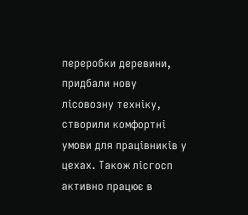переробки деревини, придбали нову лісовозну техніку, створили комфортні умови для працівників у цехах. Також лісгосп активно працює в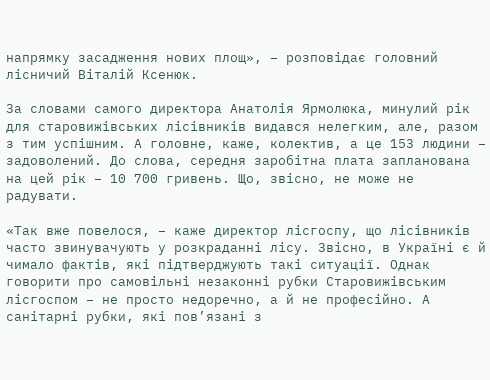напрямку засадження нових площ», – розповідає головний лісничий Віталій Ксенюк.

За словами самого директора Анатолія Ярмолюка, минулий рік для старовижівських лісівників видався нелегким, але, разом з тим успішним. А головне, каже, колектив, а це 153 людини – задоволений. До слова, середня заробітна плата запланована на цей рік – 10 700 гривень. Що, звісно, не може не радувати.

«Так вже повелося, – каже директор лісгоспу, що лісівників часто звинувачують у розкраданні лісу. Звісно, в Україні є й чимало фактів, які підтверджують такі ситуації. Однак говорити про самовільні незаконні рубки Старовижівським лісгоспом – не просто недоречно, а й не професійно. А санітарні рубки, які пов’язані з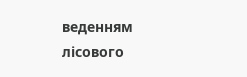веденням лісового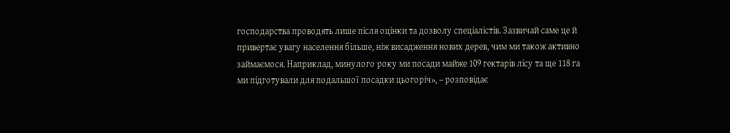господарства проводять лише після оцінки та дозволу спеціалістів. Зазвичай саме це й привертає увагу населення більше, ніж висадження нових дерев, чим ми також активно займаємося. Наприклад, минулого року ми посади майже 109 гектарів лісу та ще 118 га ми підготували для подальшої посадки цьогоріч», – розповідає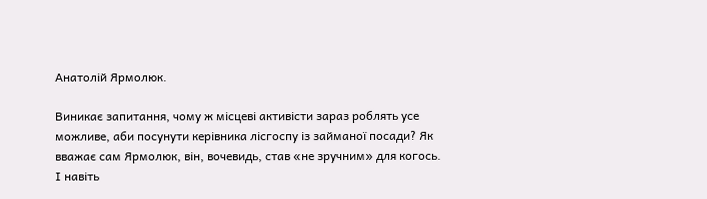Анатолій Ярмолюк.

Виникає запитання, чому ж місцеві активісти зараз роблять усе можливе, аби посунути керівника лісгоспу із займаної посади? Як вважає сам Ярмолюк, він, вочевидь, став «не зручним» для когось. І навіть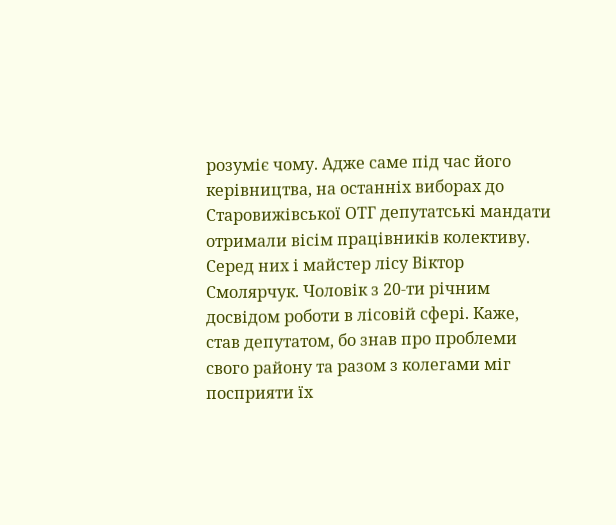розуміє чому. Адже саме під час його керівництва, на останніх виборах до Старовижівської ОТГ депутатські мандати отримали вісім працівників колективу. Серед них і майстер лісу Віктор Смолярчук. Чоловік з 20-ти річним досвідом роботи в лісовій сфері. Каже, став депутатом, бо знав про проблеми свого району та разом з колегами міг посприяти їх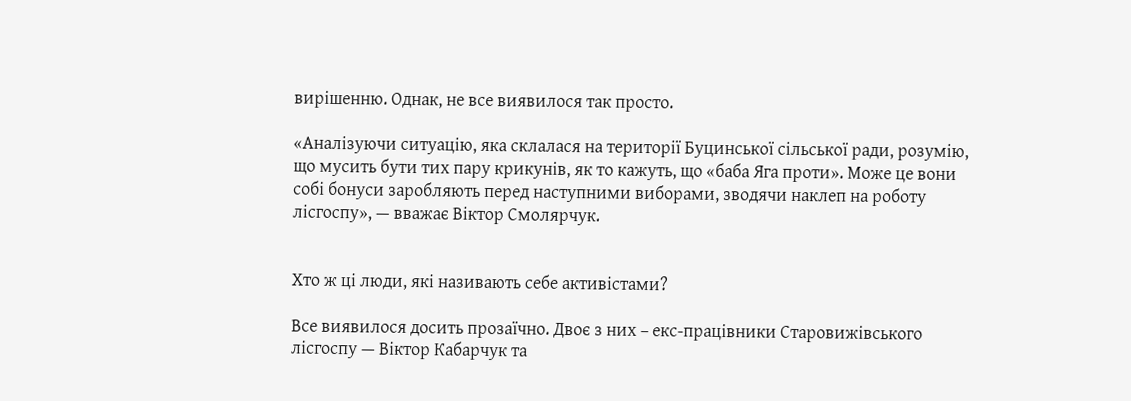вирішенню. Однак, не все виявилося так просто.

«Аналізуючи ситуацію, яка склалася на території Буцинської сільської ради, розумію, що мусить бути тих пару крикунів, як то кажуть, що «баба Яга проти». Може це вони собі бонуси заробляють перед наступними виборами, зводячи наклеп на роботу лісгоспу», — вважає Віктор Смолярчук.


Хто ж ці люди, які називають себе активістами?

Все виявилося досить прозаїчно. Двоє з них – екс-працівники Старовижівського лісгоспу — Віктор Кабарчук та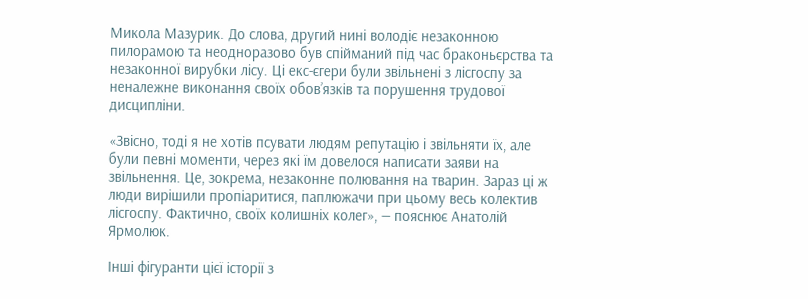Микола Мазурик. До слова, другий нині володіє незаконною пилорамою та неодноразово був спійманий під час браконьєрства та незаконної вирубки лісу. Ці екс-єгери були звільнені з лісгоспу за неналежне виконання своїх обов’язків та порушення трудової дисципліни.

«Звісно, тоді я не хотів псувати людям репутацію і звільняти їх, але були певні моменти, через які їм довелося написати заяви на звільнення. Це, зокрема, незаконне полювання на тварин. Зараз ці ж люди вирішили пропіаритися, паплюжачи при цьому весь колектив лісгоспу. Фактично, своїх колишніх колег», — пояснює Анатолій Ярмолюк.

Інші фігуранти цієї історії з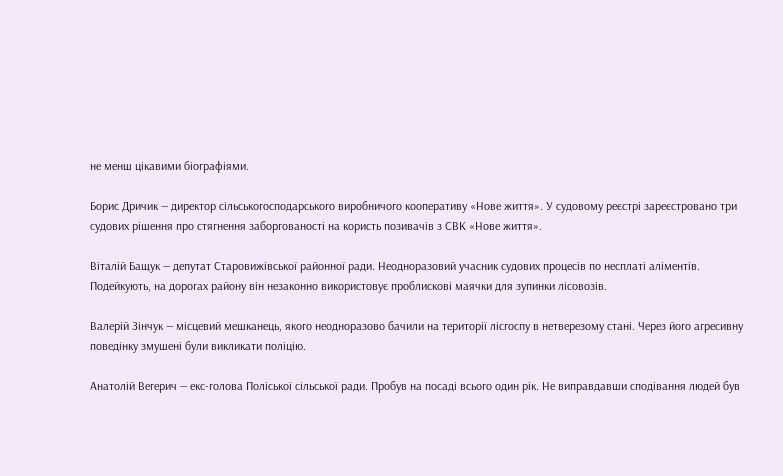не менш цікавими біографіями.

Борис Дричик — директор сільськогосподарського виробничого кооперативу «Нове життя». У судовому реєстрі зареєстровано три судових рішення про стягнення заборгованості на користь позивачів з СВК «Нове життя».

Віталій Бащук — депутат Старовижівської районної ради. Неодноразовий учасник судових процесів по несплаті аліментів. Подейкують, на дорогах району він незаконно використовує проблискові маячки для зупинки лісовозів.

Валерій Зінчук — місцевий мешканець, якого неодноразово бачили на території лісгоспу в нетверезому стані. Через його агресивну поведінку змушені були викликати поліцію.

Анатолій Вегерич — екс-голова Поліської сільської ради. Пробув на посаді всього один рік. Не виправдавши сподівання людей був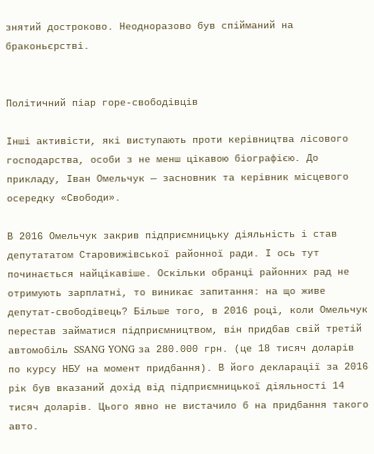знятий достроково. Неодноразово був спійманий на браконьєрстві.


Політичний піар горе-свободівців

Інші активісти, які виступають проти керівництва лісового господарства, особи з не менш цікавою біографією. До прикладу, Іван Омельчук — засновник та керівник місцевого осередку «Свободи».

В 2016 Омельчук закрив підприємницьку діяльність і став депутататом Старовижівської районної ради. І ось тут починається найцікавіше. Оскільки обранці районних рад не отримують зарплатні, то виникає запитання: на що живе депутат-свободівець? Більше того, в 2016 році, коли Омельчук перестав займатися підприємництвом, він придбав свій третій автомобіль SSANG YONG за 280.000 грн. (це 18 тисяч доларів по курсу НБУ на момент придбання). В його декларації за 2016 рік був вказаний дохід від підприємницької діяльності 14 тисяч доларів. Цього явно не вистачило б на придбання такого авто.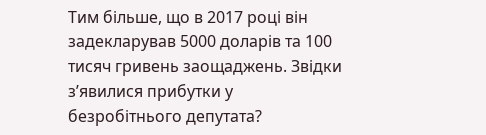Тим більше, що в 2017 році він задекларував 5000 доларів та 100 тисяч гривень заощаджень. Звідки з’явилися прибутки у безробітнього депутата?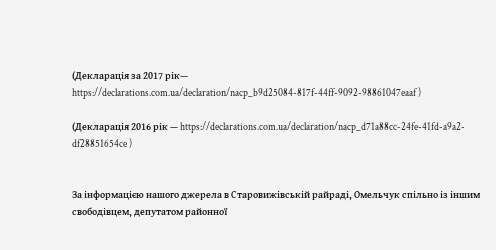(Декларація за 2017 рік— https://declarations.com.ua/declaration/nacp_b9d25084-817f-44ff-9092-98861047eaaf )

(Декларація 2016 рік — https://declarations.com.ua/declaration/nacp_d71a88cc-24fe-41fd-a9a2-df28851654ce )


За інформацією нашого джерела в Старовижівській райраді, Омельчук спільно із іншим свободівцем, депутатом районної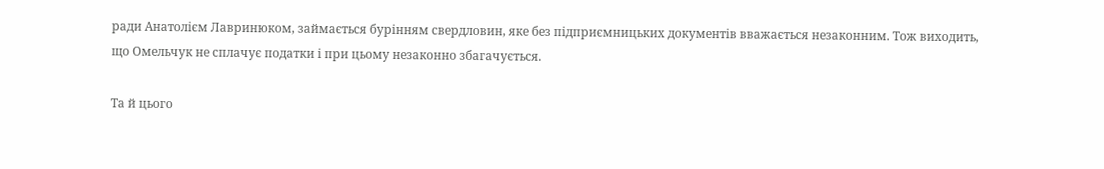ради Анатолієм Лавринюком, займається бурінням свердловин, яке без підприємницьких документів вважається незаконним. Тож виходить, що Омельчук не сплачує податки і при цьому незаконно збагачується.

Та й цього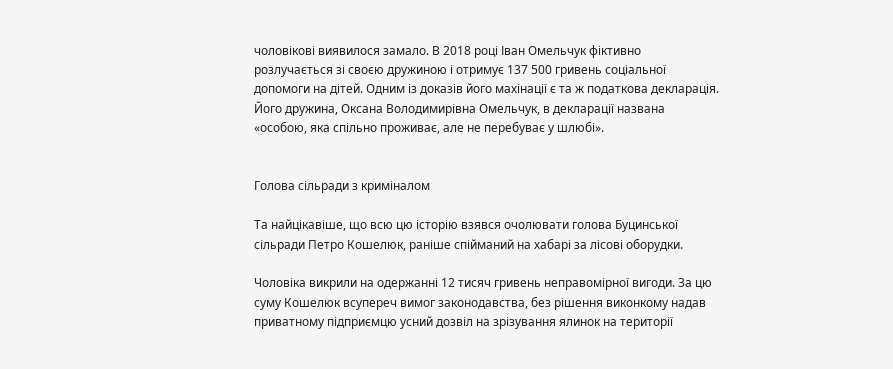чоловікові виявилося замало. В 2018 році Іван Омельчук фіктивно розлучається зі своєю дружиною і отримує 137 500 гривень соціальної допомоги на дітей. Одним із доказів його махінації є та ж податкова декларація. Його дружина, Оксана Володимирівна Омельчук, в декларації названа «особою, яка спільно проживає, але не перебуває у шлюбі».


Голова сільради з криміналом

Та найцікавіше, що всю цю історію взявся очолювати голова Буцинської сільради Петро Кошелюк, раніше спійманий на хабарі за лісові оборудки.

Чоловіка викрили на одержанні 12 тисяч гривень неправомірної вигоди. За цю суму Кошелюк всупереч вимог законодавства, без рішення виконкому надав приватному підприємцю усний дозвіл на зрізування ялинок на території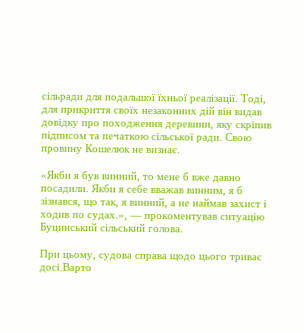сільради для подальшої їхньої реалізації. Тоді, для прикриття своїх незаконних дій він видав довідку про походження деревини, яку скріпив підписом та печаткою сільської ради. Свою провину Кошелюк не визнає.

«Якби я був винний, то мене б вже давно посадили. Якби я себе вважав винним, я б зізнався, що так, я винний, а не наймав захист і ходив по судах.», — прокоментував ситуацію Буцинський сільський голова.

При цьому, судова справа щодо цього триває досі.Варто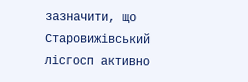зазначити, що Старовижівський лісгосп активно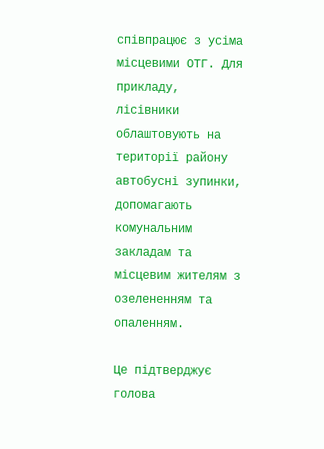співпрацює з усіма місцевими ОТГ. Для прикладу, лісівники облаштовують на території району автобусні зупинки, допомагають комунальним закладам та місцевим жителям з озелененням та опаленням.

Це підтверджує голова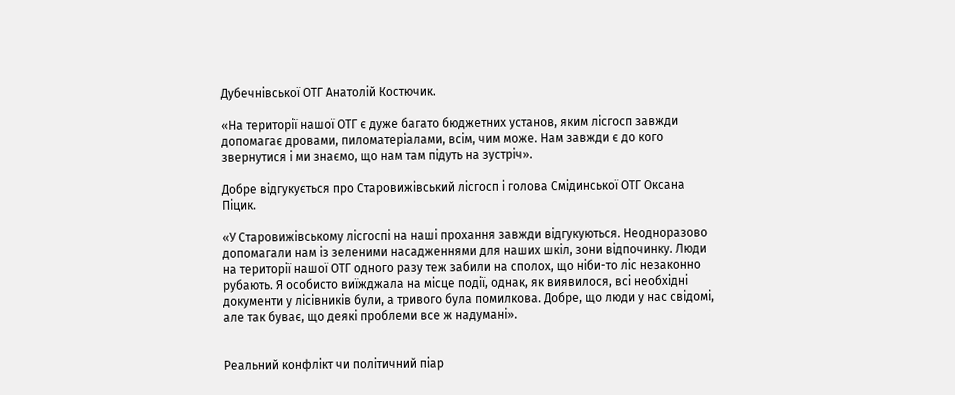Дубечнівської ОТГ Анатолій Костючик.

«На території нашої ОТГ є дуже багато бюджетних установ, яким лісгосп завжди допомагає дровами, пиломатеріалами, всім, чим може. Нам завжди є до кого звернутися і ми знаємо, що нам там підуть на зустріч».

Добре відгукується про Старовижівський лісгосп і голова Смідинської ОТГ Оксана Піцик.

«У Старовижівському лісгоспі на наші прохання завжди відгукуються. Неодноразово допомагали нам із зеленими насадженнями для наших шкіл, зони відпочинку. Люди на території нашої ОТГ одного разу теж забили на сполох, що ніби-то ліс незаконно рубають. Я особисто виїжджала на місце події, однак, як виявилося, всі необхідні документи у лісівників були, а тривого була помилкова. Добре, що люди у нас свідомі, але так буває, що деякі проблеми все ж надумані».


Реальний конфлікт чи політичний піар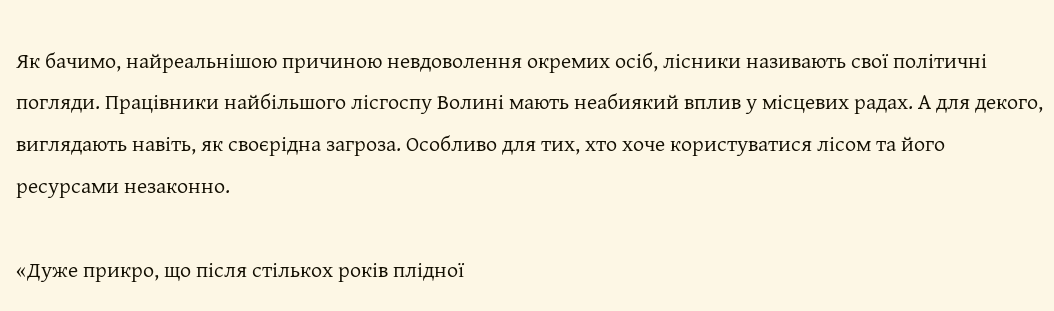Як бачимо, найреальнішою причиною невдоволення окремих осіб, лісники називають свої політичні погляди. Працівники найбільшого лісгоспу Волині мають неабиякий вплив у місцевих радах. А для декого, виглядають навіть, як своєрідна загроза. Особливо для тих, хто хоче користуватися лісом та його ресурсами незаконно.

«Дуже прикро, що після стількох років плідної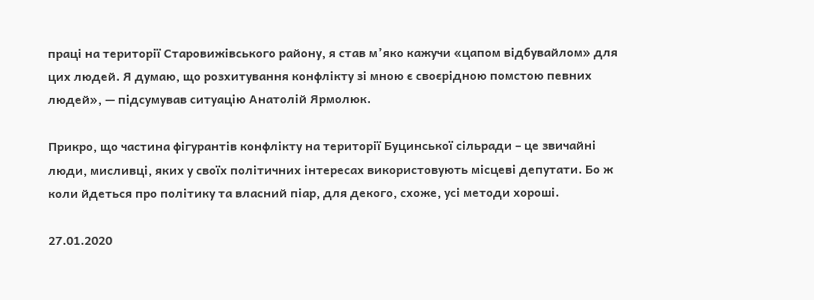праці на території Старовижівського району, я став м’яко кажучи «цапом відбувайлом» для цих людей. Я думаю, що розхитування конфлікту зі мною є своєрідною помстою певних людей», — підсумував ситуацію Анатолій Ярмолюк.

Прикро, що частина фігурантів конфлікту на території Буцинської сільради – це звичайні люди, мисливці, яких у своїх політичних інтересах використовують місцеві депутати. Бо ж коли йдеться про політику та власний піар, для декого, схоже, усі методи хороші.

27.01.2020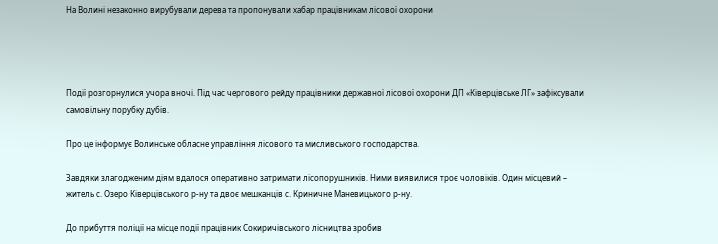На Волині незаконно вирубували дерева та пропонували хабар працівникам лісової охорони




Події розгорнулися учора вночі. Під час чергового рейду працівники державної лісової охорони ДП «Ківерцівське ЛГ» зафіксували самовільну порубку дубів.

Про це інформує Волинське обласне управління лісового та мисливського господарства.

Завдяки злагодженим діям вдалося оперативно затримати лісопорушників. Ними виявилися троє чоловіків. Один місцевий – житель с. Озеро Ківерцівського р-ну та двоє мешканців с. Криничне Маневицького р-ну.

До прибуття поліції на місце події працівник Сокиричівського лісництва зробив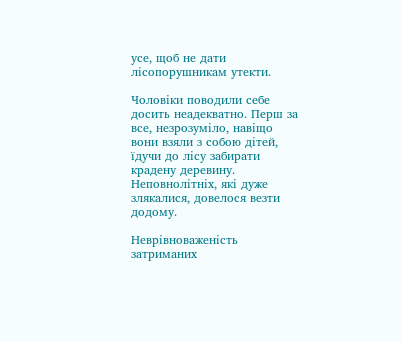усе, щоб не дати лісопорушникам утекти.

Чоловіки поводили себе досить неадекватно. Перш за все, незрозуміло, навіщо вони взяли з собою дітей, їдучи до лісу забирати крадену деревину. Неповнолітніх, які дуже злякалися, довелося везти додому.

Неврівноваженість затриманих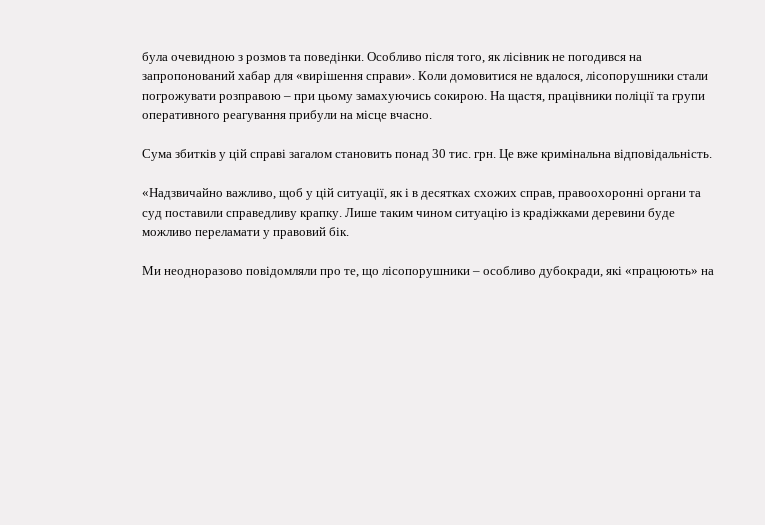була очевидною з розмов та поведінки. Особливо після того, як лісівник не погодився на запропонований хабар для «вирішення справи». Коли домовитися не вдалося, лісопорушники стали погрожувати розправою – при цьому замахуючись сокирою. На щастя, працівники поліції та групи оперативного реагування прибули на місце вчасно.

Сума збитків у цій справі загалом становить понад 30 тис. грн. Це вже кримінальна відповідальність.

«Надзвичайно важливо, щоб у цій ситуації, як і в десятках схожих справ, правоохоронні органи та суд поставили справедливу крапку. Лише таким чином ситуацію із крадіжками деревини буде можливо переламати у правовий бік.

Ми неодноразово повідомляли про те, що лісопорушники – особливо дубокради, які «працюють» на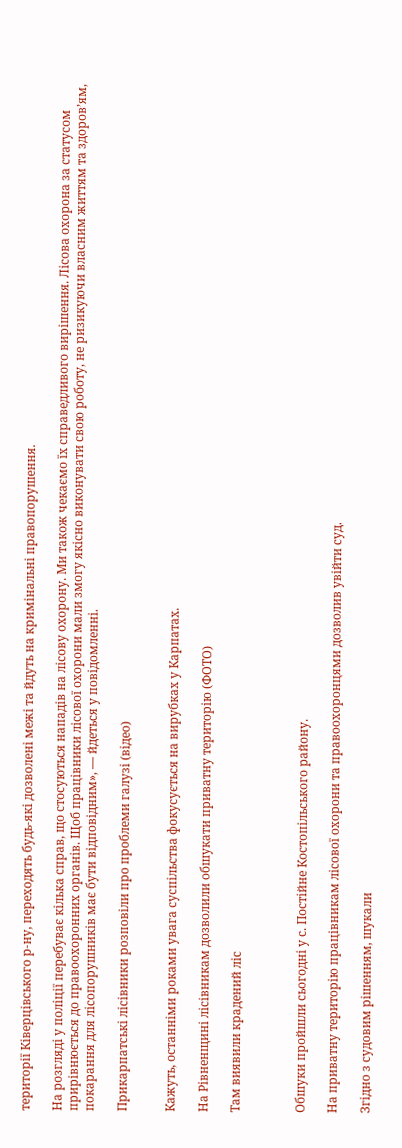території Ківерцівського р-ну, переходять будь-які дозволені межі та йдуть на кримінальні правопорушення.

На розгляді у поліції перебуває кілька справ, що стосуються нападів на лісову охорону. Ми також чекаємо їх справедливого вирішення. Лісова охорона за статусом прирівнюється до правоохоронних органів. Щоб працівники лісової охорони мали змогу якісно виконувати свою роботу, не ризикуючи власним життям та здоров’ям, покарання для лісопорушників має бути відповідним», — йдеться у повідомленні.

Прикарпатські лісівники розповіли про проблеми галузі (відео)


Кажуть, останніми роками увага суспільства фокусується на вирубках у Карпатах.

На Рівненщині лісівникам дозволили обшукати приватну територію (ФОТО)

Там виявили крадений ліс



Обшуки пройшли сьогодні у с. Постійне Костопільського району.

На приватну територію працівникам лісової охорони та правоохоронцями дозволив увійти суд.

Згідно з судовим рішенням, шукали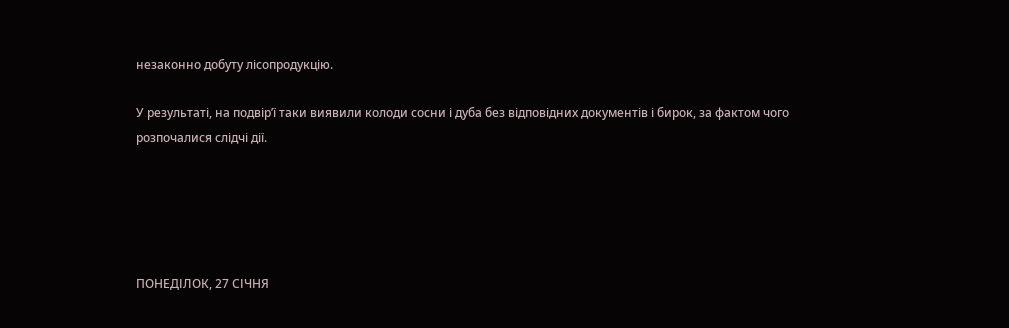незаконно добуту лісопродукцію.

У результаті, на подвір’ї таки виявили колоди сосни і дуба без відповідних документів і бирок, за фактом чого розпочалися слідчі дії.





ПОНЕДІЛОК, 27 СІЧНЯ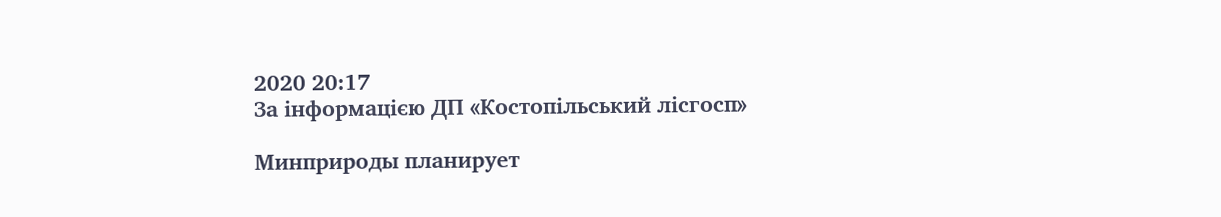2020 20:17
За інформацією ДП «Костопільський лісгосп»

Минприроды планирует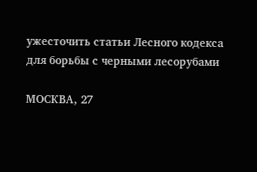ужесточить статьи Лесного кодекса для борьбы с черными лесорубами

МОСКВА, 27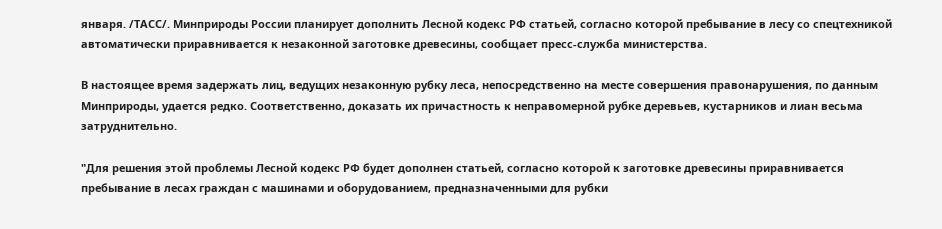января. /ТАСС/. Минприроды России планирует дополнить Лесной кодекс РФ статьей, согласно которой пребывание в лесу со спецтехникой автоматически приравнивается к незаконной заготовке древесины, сообщает пресс-служба министерства.

В настоящее время задержать лиц, ведущих незаконную рубку леса, непосредственно на месте совершения правонарушения, по данным Минприроды, удается редко. Соответственно, доказать их причастность к неправомерной рубке деревьев, кустарников и лиан весьма затруднительно.

"Для решения этой проблемы Лесной кодекс РФ будет дополнен статьей, согласно которой к заготовке древесины приравнивается пребывание в лесах граждан с машинами и оборудованием, предназначенными для рубки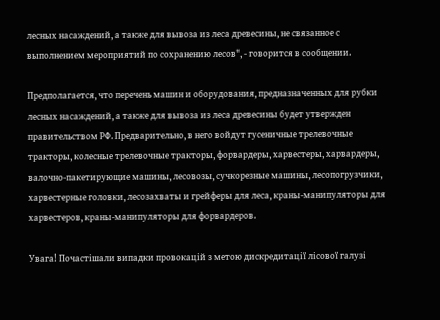лесных насаждений, а также для вывоза из леса древесины, не связанное с выполнением мероприятий по сохранению лесов", - говорится в сообщении.

Предполагается, что перечень машин и оборудования, предназначенных для рубки лесных насаждений, а также для вывоза из леса древесины будет утвержден правительством РФ. Предварительно, в него войдут гусеничные трелевочные тракторы, колесные трелевочные тракторы, форвардеры, харвестеры, харвардеры, валочно-пакетирующие машины, лесовозы, сучкорезные машины, лесопогрузчики, харвестерные головки, лесозахваты и грейферы для леса, краны-манипуляторы для харвестеров, краны-манипуляторы для форвардеров.

Увага! Почастішали випадки провокацій з метою дискредитації лісової галузі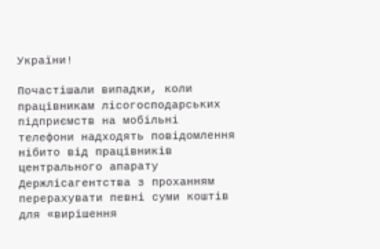України!

Почастішали випадки, коли працівникам лісогосподарських підприємств на мобільні телефони надходять повідомлення нібито від працівників центрального апарату Держлісагентства з проханням перерахувати певні суми коштів для «вирішення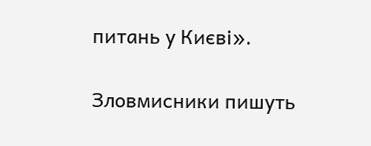питань у Києві».

Зловмисники пишуть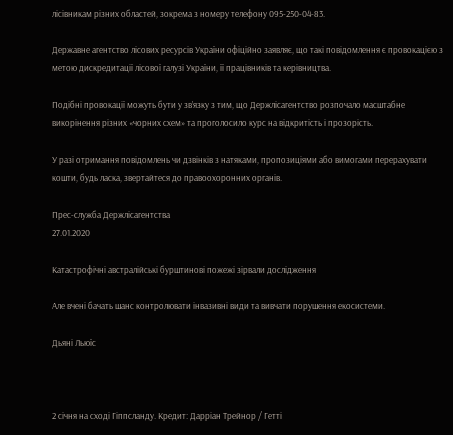лісівникам різних областей, зокрема з номеру телефону 095-250-04-83.

Державне агентство лісових ресурсів України офіційно заявляє, що такі повідомлення є провокацією з метою дискредитації лісової галузі України, її працівників та керівництва.

Подібні провокації можуть бути у зв’язку з тим, що Держлісагентство розпочало масштабне викорінення різних «чорних схем» та проголосило курс на відкритість і прозорість.

У разі отримання повідомлень чи дзвінків з натяками, пропозиціями або вимогами перерахувати кошти, будь ласка, звертайтеся до правоохоронних органів.

Прес-служба Держлісагентства
27.01.2020

Катастрофічні австралійські бурштинові пожежі зірвали дослідження

Але вчені бачать шанс контролювати інвазивні види та вивчати порушення екосистеми.

Дьяні Льюїс



2 січня на сході Гіппсланду. Кредит: Дарріан Трейнор / Гетті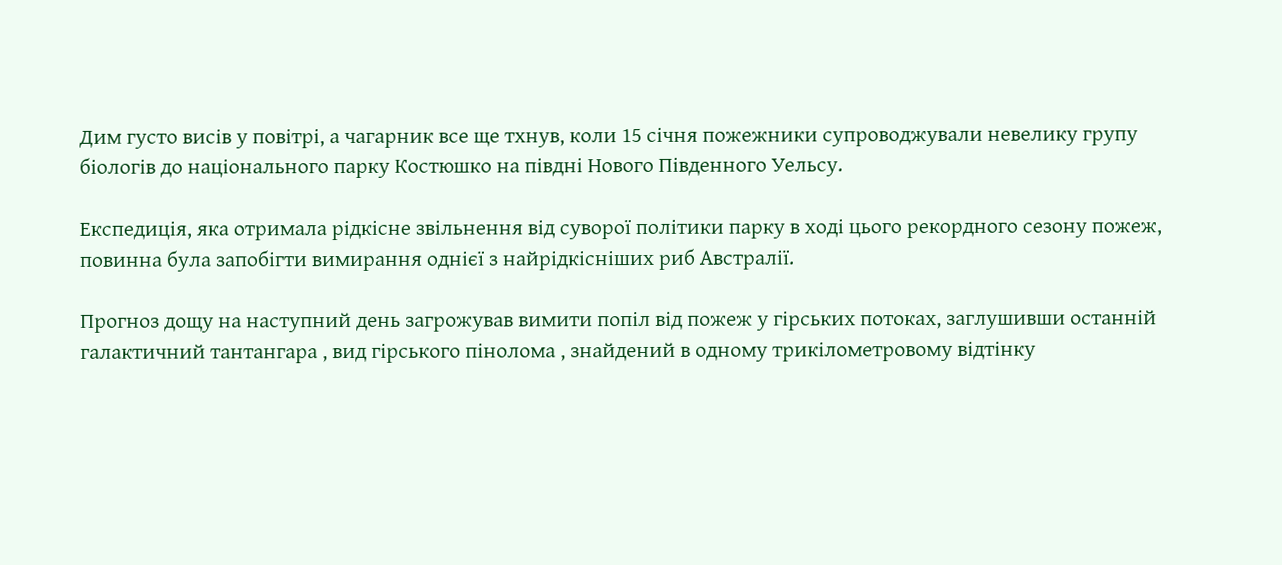Дим густо висів у повітрі, а чагарник все ще тхнув, коли 15 січня пожежники супроводжували невелику групу біологів до національного парку Костюшко на півдні Нового Південного Уельсу.

Експедиція, яка отримала рідкісне звільнення від суворої політики парку в ході цього рекордного сезону пожеж, повинна була запобігти вимирання однієї з найрідкісніших риб Австралії.

Прогноз дощу на наступний день загрожував вимити попіл від пожеж у гірських потоках, заглушивши останній галактичний тантангара , вид гірського пінолома , знайдений в одному трикілометровому відтінку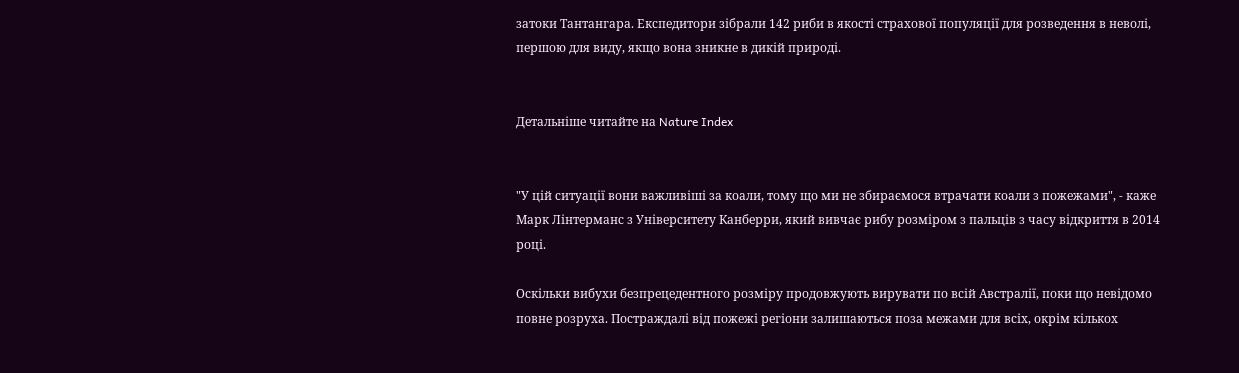затоки Тантангара. Експедитори зібрали 142 риби в якості страхової популяції для розведення в неволі, першою для виду, якщо вона зникне в дикій природі.


Детальніше читайте на Nature Index


"У цій ситуації вони важливіші за коали, тому що ми не збираємося втрачати коали з пожежами", - каже Марк Лінтерманс з Університету Канберри, який вивчає рибу розміром з пальців з часу відкриття в 2014 році.

Оскільки вибухи безпрецедентного розміру продовжують вирувати по всій Австралії, поки що невідомо повне розруха. Постраждалі від пожежі регіони залишаються поза межами для всіх, окрім кількох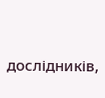дослідників,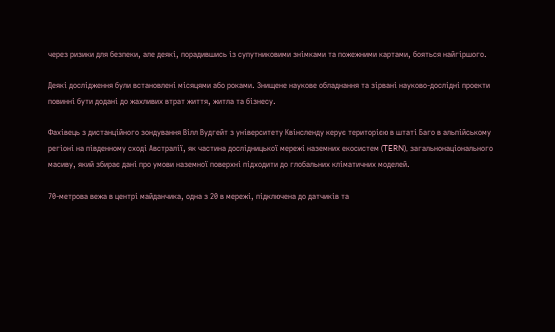через ризики для безпеки, але деякі, порадившись із супутниковими знімками та пожежними картами, бояться найгіршого.

Деякі дослідження були встановлені місяцями або роками. Знищене наукове обладнання та зірвані науково-дослідні проекти повинні бути додані до жахливих втрат життя, житла та бізнесу.

Фахівець з дистанційного зондування Вілл Вудгейт з університету Квінсленду керує територією в штаті Баго в альпійському регіоні на південному сході Австралії, як частина дослідницької мережі наземних екосистем (TERN), загальнонаціонального масиву, який збирає дані про умови наземної поверхні підходити до глобальних кліматичних моделей.

70-метрова вежа в центрі майданчика, одна з 20 в мережі, підключена до датчиків та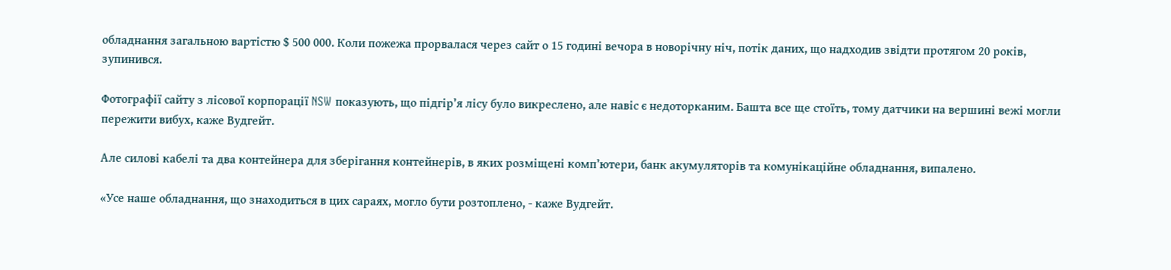обладнання загальною вартістю $ 500 000. Коли пожежа прорвалася через сайт о 15 годині вечора в новорічну ніч, потік даних, що надходив звідти протягом 20 років, зупинився.

Фотографії сайту з лісової корпорації NSW показують, що підгір’я лісу було викреслено, але навіс є недоторканим. Башта все ще стоїть, тому датчики на вершині вежі могли пережити вибух, каже Вудгейт.

Але силові кабелі та два контейнера для зберігання контейнерів, в яких розміщені комп’ютери, банк акумуляторів та комунікаційне обладнання, випалено.

«Усе наше обладнання, що знаходиться в цих сараях, могло бути розтоплено, - каже Вудгейт.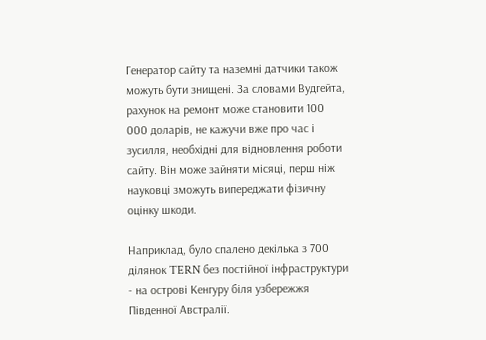Генератор сайту та наземні датчики також можуть бути знищені. За словами Вудгейта, рахунок на ремонт може становити 100 000 доларів, не кажучи вже про час і зусилля, необхідні для відновлення роботи сайту. Він може зайняти місяці, перш ніж науковці зможуть випереджати фізичну оцінку шкоди.

Наприклад, було спалено декілька з 700 ділянок TERN без постійної інфраструктури - на острові Кенгуру біля узбережжя Південної Австралії.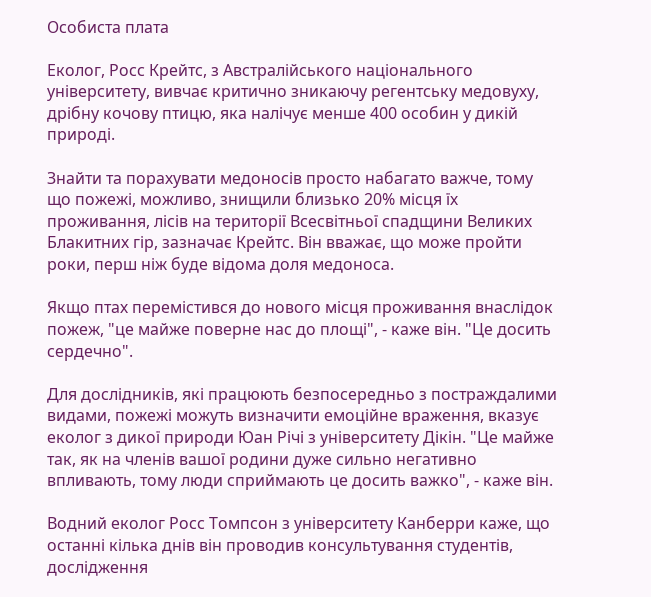Особиста плата

Еколог, Росс Крейтс, з Австралійського національного університету, вивчає критично зникаючу регентську медовуху, дрібну кочову птицю, яка налічує менше 400 особин у дикій природі.

Знайти та порахувати медоносів просто набагато важче, тому що пожежі, можливо, знищили близько 20% місця їх проживання, лісів на території Всесвітньої спадщини Великих Блакитних гір, зазначає Крейтс. Він вважає, що може пройти роки, перш ніж буде відома доля медоноса.

Якщо птах перемістився до нового місця проживання внаслідок пожеж, "це майже поверне нас до площі", - каже він. "Це досить сердечно".

Для дослідників, які працюють безпосередньо з постраждалими видами, пожежі можуть визначити емоційне враження, вказує еколог з дикої природи Юан Річі з університету Дікін. "Це майже так, як на членів вашої родини дуже сильно негативно впливають, тому люди сприймають це досить важко", - каже він.

Водний еколог Росс Томпсон з університету Канберри каже, що останні кілька днів він проводив консультування студентів, дослідження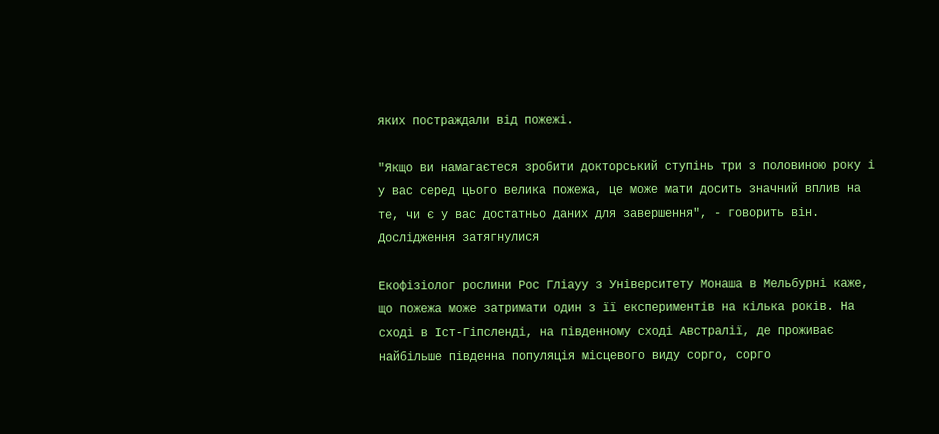яких постраждали від пожежі.

"Якщо ви намагаєтеся зробити докторський ступінь три з половиною року і у вас серед цього велика пожежа, це може мати досить значний вплив на те, чи є у вас достатньо даних для завершення", - говорить він. Дослідження затягнулися

Екофізіолог рослини Рос Гліауу з Університету Монаша в Мельбурні каже, що пожежа може затримати один з її експериментів на кілька років. На сході в Іст-Гіпсленді, на південному сході Австралії, де проживає найбільше південна популяція місцевого виду сорго, сорго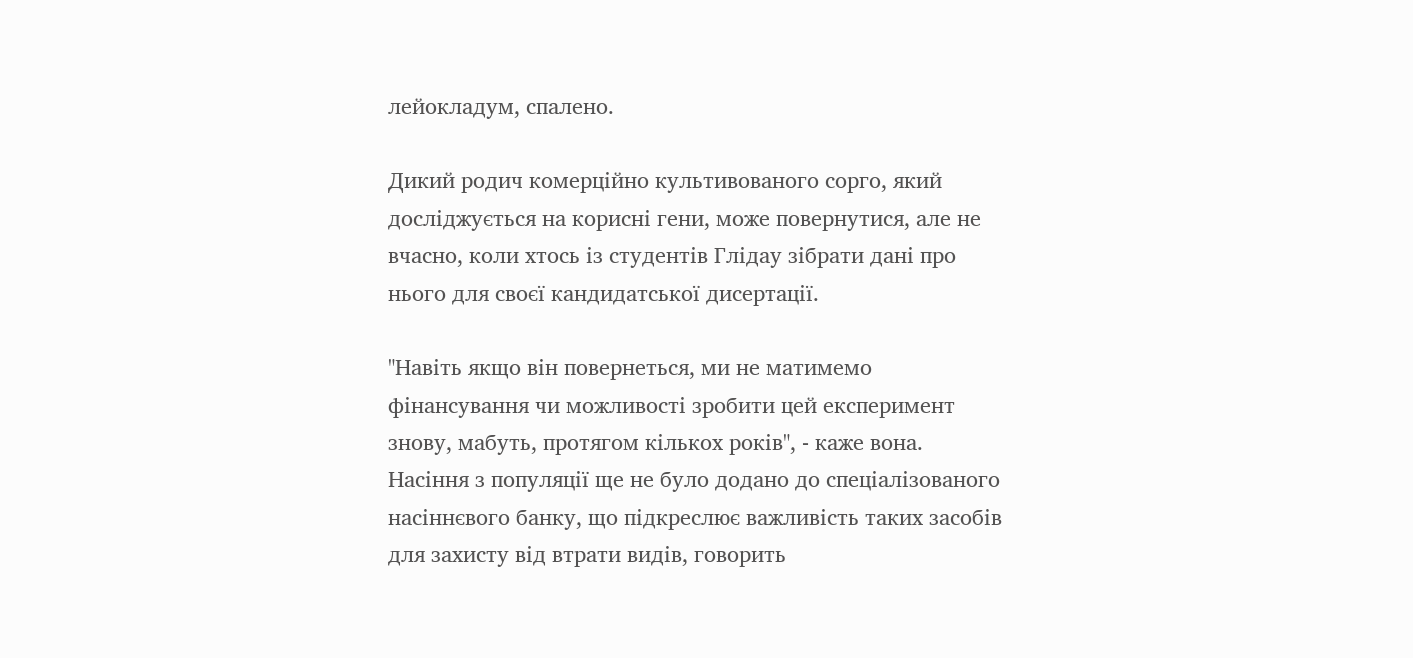лейокладум, спалено.

Дикий родич комерційно культивованого сорго, який досліджується на корисні гени, може повернутися, але не вчасно, коли хтось із студентів Глідау зібрати дані про нього для своєї кандидатської дисертації.

"Навіть якщо він повернеться, ми не матимемо фінансування чи можливості зробити цей експеримент знову, мабуть, протягом кількох років", - каже вона. Насіння з популяції ще не було додано до спеціалізованого насіннєвого банку, що підкреслює важливість таких засобів для захисту від втрати видів, говорить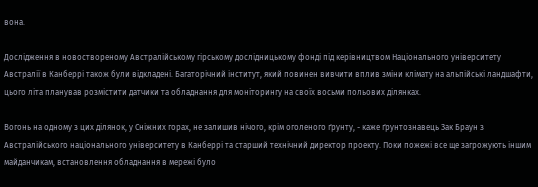вона.

Дослідження в новоствореному Австралійському гірському дослідницькому фонді під керівництвом Національного університету Австралії в Канберрі також були відкладені. Багаторічний інститут, який повинен вивчити вплив зміни клімату на альпійські ландшафти, цього літа планував розмістити датчики та обладнання для моніторингу на своїх восьми польових ділянках.

Вогонь на одному з цих ділянок, у Сніжних горах, не залишив нічого, крім оголеного ґрунту, - каже ґрунтознавець Зак Браун з Австралійського національного університету в Канберрі та старший технічний директор проекту. Поки пожежі все ще загрожують іншим майданчикам, встановлення обладнання в мережі було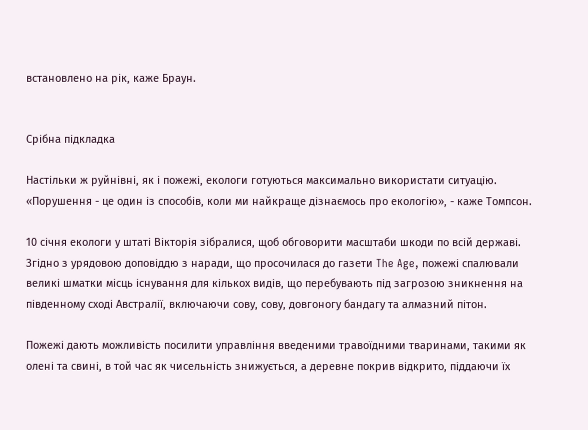встановлено на рік, каже Браун.


Срібна підкладка

Настільки ж руйнівні, як і пожежі, екологи готуються максимально використати ситуацію. «Порушення - це один із способів, коли ми найкраще дізнаємось про екологію», - каже Томпсон.

10 січня екологи у штаті Вікторія зібралися, щоб обговорити масштаби шкоди по всій державі. Згідно з урядовою доповіддю з наради, що просочилася до газети The Age, пожежі спалювали великі шматки місць існування для кількох видів, що перебувають під загрозою зникнення на південному сході Австралії, включаючи сову, сову, довгоногу бандагу та алмазний пітон.

Пожежі дають можливість посилити управління введеними травоїдними тваринами, такими як олені та свині, в той час як чисельність знижується, а деревне покрив відкрито, піддаючи їх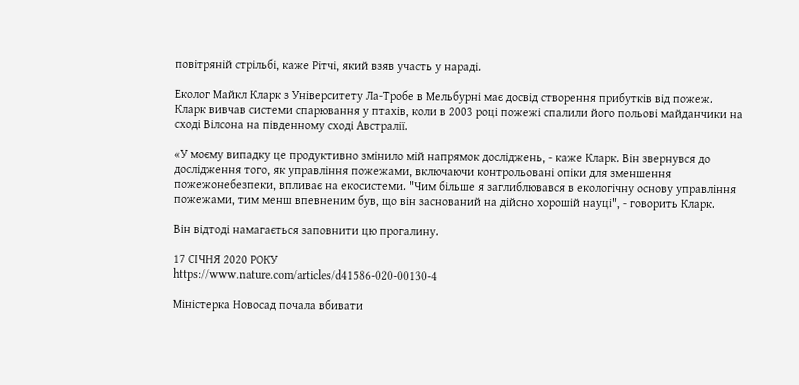повітряній стрільбі, каже Рітчі, який взяв участь у нараді.

Еколог Майкл Кларк з Університету Ла-Тробе в Мельбурні має досвід створення прибутків від пожеж. Кларк вивчав системи спарювання у птахів, коли в 2003 році пожежі спалили його польові майданчики на сході Вілсона на південному сході Австралії.

«У моєму випадку це продуктивно змінило мій напрямок досліджень, - каже Кларк. Він звернувся до дослідження того, як управління пожежами, включаючи контрольовані опіки для зменшення пожежонебезпеки, впливає на екосистеми. "Чим більше я заглиблювався в екологічну основу управління пожежами, тим менш впевненим був, що він заснований на дійсно хорошій науці", - говорить Кларк.

Він відтоді намагається заповнити цю прогалину.

17 СІЧНЯ 2020 РОКУ
https://www.nature.com/articles/d41586-020-00130-4

Міністерка Новосад почала вбивати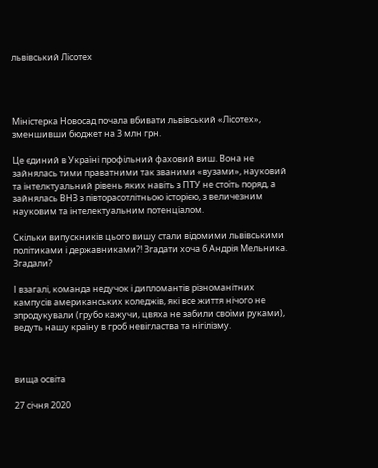львівський Лісотех




Міністерка Новосад почала вбивати львівський «Лісотех», зменшивши бюджет на 3 млн грн.

Це єдиний в Україні профільний фаховий виш. Вона не зайнялась тими праватними так званими «вузами», науковий та інтелктуальний рівень яких навіть з ПТУ не стоїть поряд, а зайнялась ВНЗ з півторасотлітньою історією, з величезним науковим та інтелектуальним потенціалом.

Скільки випускників цього вишу стали відомими львівськими політиками і державниками?! Згадати хоча б Андрія Мельника. Згадали?

І взагалі, команда недучок і дипломантів різноманітних кампусів американських коледжів, які все життя нічого не зпродукували (грубо кажучи, цвяха не забили своїми руками), ведуть нашу країну в гроб невігластва та нігілізму.



вища освіта

27 січня 2020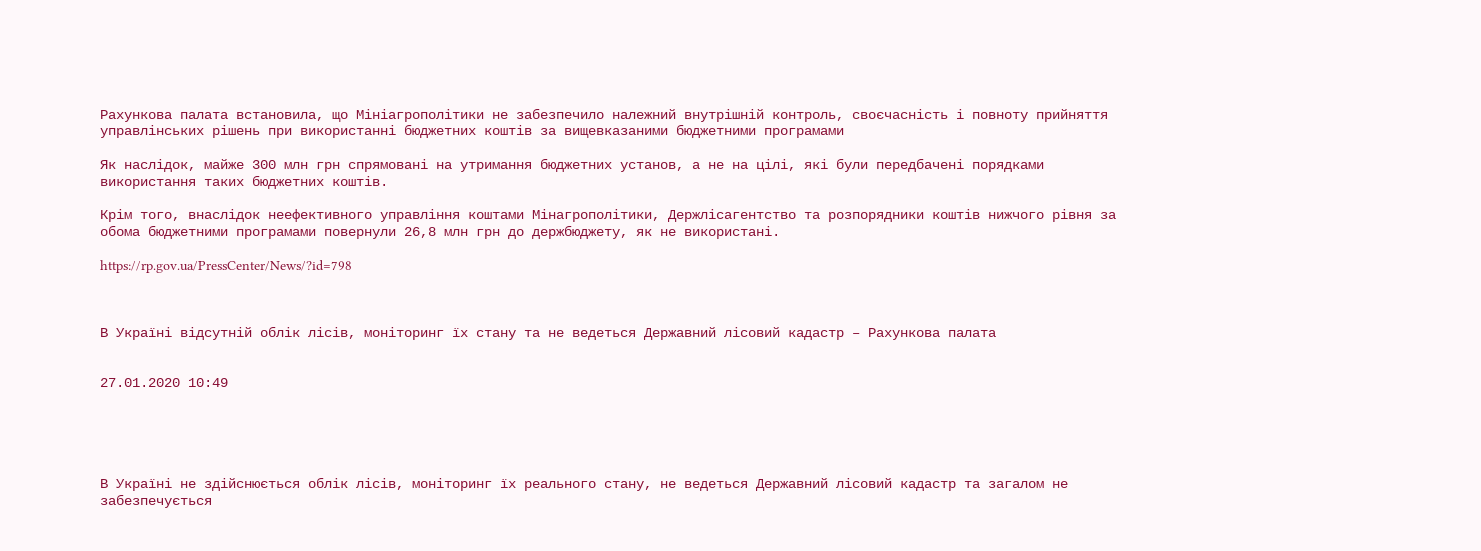Рахункова палата встановила, що Мініагрополітики не забезпечило належний внутрішній контроль, своєчасність і повноту прийняття управлінських рішень при використанні бюджетних коштів за вищевказаними бюджетними програмами

Як наслідок, майже 300 млн грн спрямовані на утримання бюджетних установ, а не на цілі, які були передбачені порядками використання таких бюджетних коштів.

Крім того, внаслідок неефективного управління коштами Мінагрополітики, Держлісагентство та розпорядники коштів нижчого рівня за обома бюджетними програмами повернули 26,8 млн грн до держбюджету, як не використані.

https://rp.gov.ua/PressCenter/News/?id=798



В Україні відсутній облік лісів, моніторинг їх стану та не ведеться Державний лісовий кадастр – Рахункова палата


27.01.2020 10:49





В Україні не здійснюється облік лісів, моніторинг їх реального стану, не ведеться Державний лісовий кадастр та загалом не забезпечується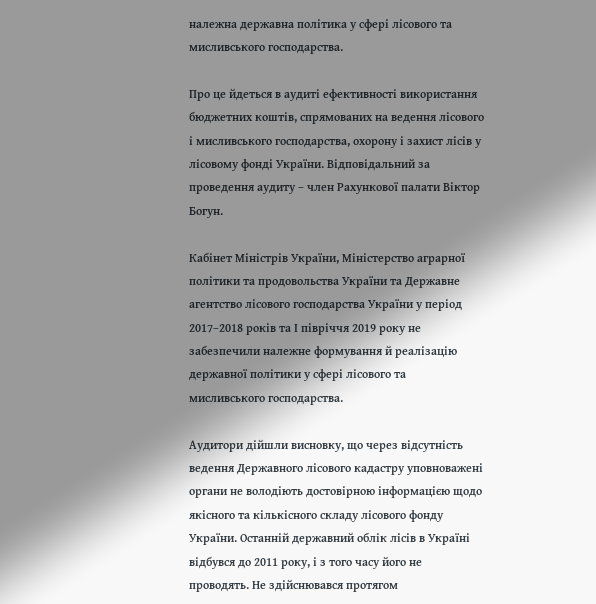належна державна політика у сфері лісового та мисливського господарства.

Про це йдеться в аудиті ефективності використання бюджетних коштів, спрямованих на ведення лісового і мисливського господарства, охорону і захист лісів у лісовому фонді України. Відповідальний за проведення аудиту – член Рахункової палати Віктор Богун.

Кабінет Міністрів України, Міністерство аграрної політики та продовольства України та Державне агентство лісового господарства України у період 2017–2018 років та І півріччя 2019 року не забезпечили належне формування й реалізацію державної політики у сфері лісового та мисливського господарства.

Аудитори дійшли висновку, що через відсутність ведення Державного лісового кадастру уповноважені органи не володіють достовірною інформацією щодо якісного та кількісного складу лісового фонду України. Останній державний облік лісів в Україні відбувся до 2011 року, і з того часу його не проводять. Не здійснювався протягом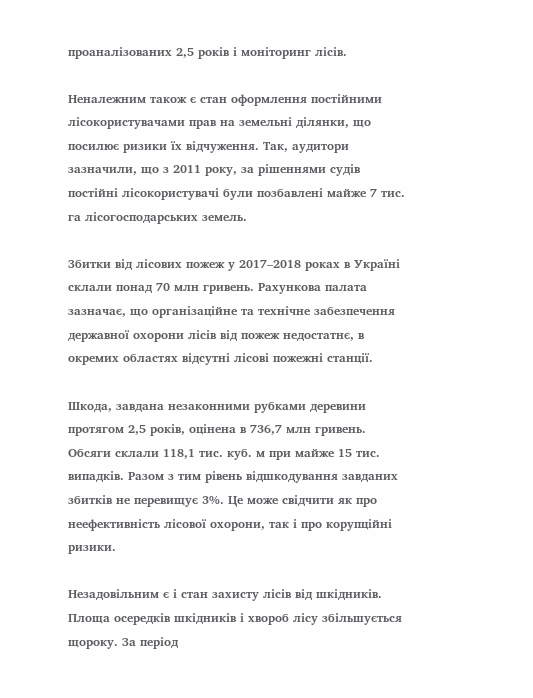проаналізованих 2,5 років і моніторинг лісів.

Неналежним також є стан оформлення постійними лісокористувачами прав на земельні ділянки, що посилює ризики їх відчуження. Так, аудитори зазначили, що з 2011 року, за рішеннями судів постійні лісокористувачі були позбавлені майже 7 тис. га лісогосподарських земель.

Збитки від лісових пожеж у 2017–2018 роках в Україні склали понад 70 млн гривень. Рахункова палата зазначає, що організаційне та технічне забезпечення державної охорони лісів від пожеж недостатнє, в окремих областях відсутні лісові пожежні станції.

Шкода, завдана незаконними рубками деревини протягом 2,5 років, оцінена в 736,7 млн гривень. Обсяги склали 118,1 тис. куб. м при майже 15 тис. випадків. Разом з тим рівень відшкодування завданих збитків не перевищує 3%. Це може свідчити як про неефективність лісової охорони, так і про корупційні ризики.

Незадовільним є і стан захисту лісів від шкідників. Площа осередків шкідників і хвороб лісу збільшується щороку. За період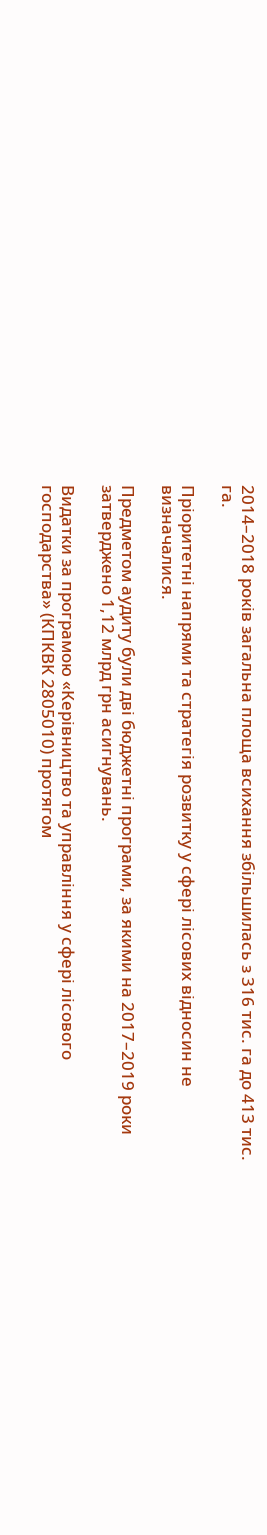2014–2018 років загальна площа всихання збільшилась з 316 тис. га до 413 тис. га.

Пріоритетні напрями та стратегія розвитку у сфері лісових відносин не визначалися.

Предметом аудиту були дві бюджетні програми, за якими на 2017–2019 роки затверджено 1,12 млрд грн асигнувань.

Видатки за програмою «Керівництво та управління у сфері лісового господарства» (КПКВК 2805010) протягом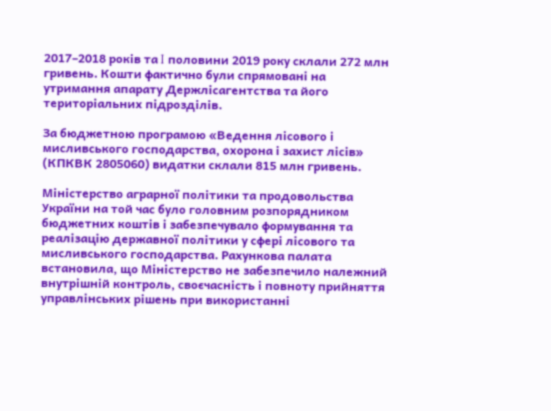2017–2018 років та I половини 2019 року склали 272 млн гривень. Кошти фактично були спрямовані на утримання апарату Держлісагентства та його територіальних підрозділів.

За бюджетною програмою «Ведення лісового і мисливського господарства, охорона і захист лісів» (КПКВК 2805060) видатки склали 815 млн гривень.

Міністерство аграрної політики та продовольства України на той час було головним розпорядником бюджетних коштів і забезпечувало формування та реалізацію державної політики у сфері лісового та мисливського господарства. Рахункова палата встановила, що Міністерство не забезпечило належний внутрішній контроль, своєчасність і повноту прийняття управлінських рішень при використанні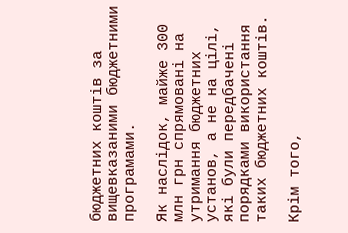бюджетних коштів за вищевказаними бюджетними програмами.

Як наслідок, майже 300 млн грн спрямовані на утримання бюджетних установ, а не на цілі, які були передбачені порядками використання таких бюджетних коштів.

Крім того,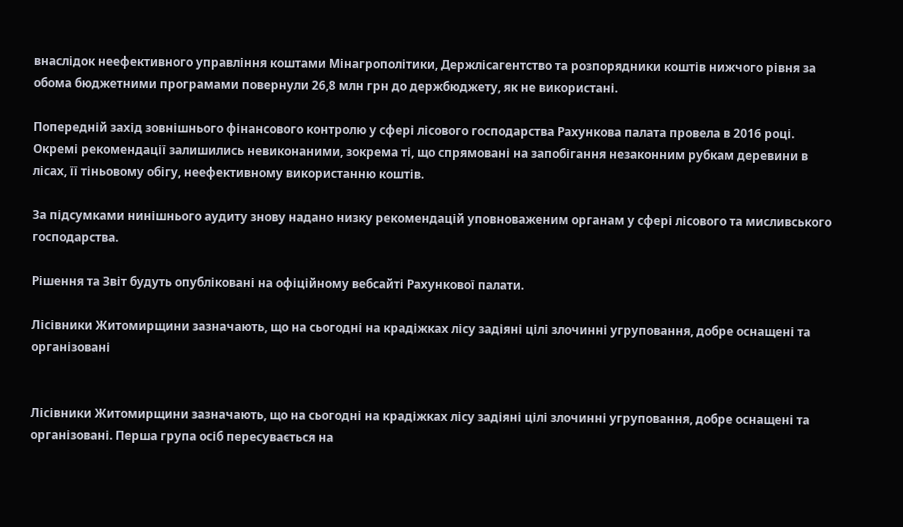внаслідок неефективного управління коштами Мінагрополітики, Держлісагентство та розпорядники коштів нижчого рівня за обома бюджетними програмами повернули 26,8 млн грн до держбюджету, як не використані.

Попередній захід зовнішнього фінансового контролю у сфері лісового господарства Рахункова палата провела в 2016 році. Окремі рекомендації залишились невиконаними, зокрема ті, що спрямовані на запобігання незаконним рубкам деревини в лісах, її тіньовому обігу, неефективному використанню коштів.

За підсумками нинішнього аудиту знову надано низку рекомендацій уповноваженим органам у сфері лісового та мисливського господарства.

Рішення та Звіт будуть опубліковані на офіційному вебсайті Рахункової палати.

Лісівники Житомирщини зазначають, що на сьогодні на крадіжках лісу задіяні цілі злочинні угруповання, добре оснащені та організовані


Лісівники Житомирщини зазначають, що на сьогодні на крадіжках лісу задіяні цілі злочинні угруповання, добре оснащені та організовані. Перша група осіб пересувається на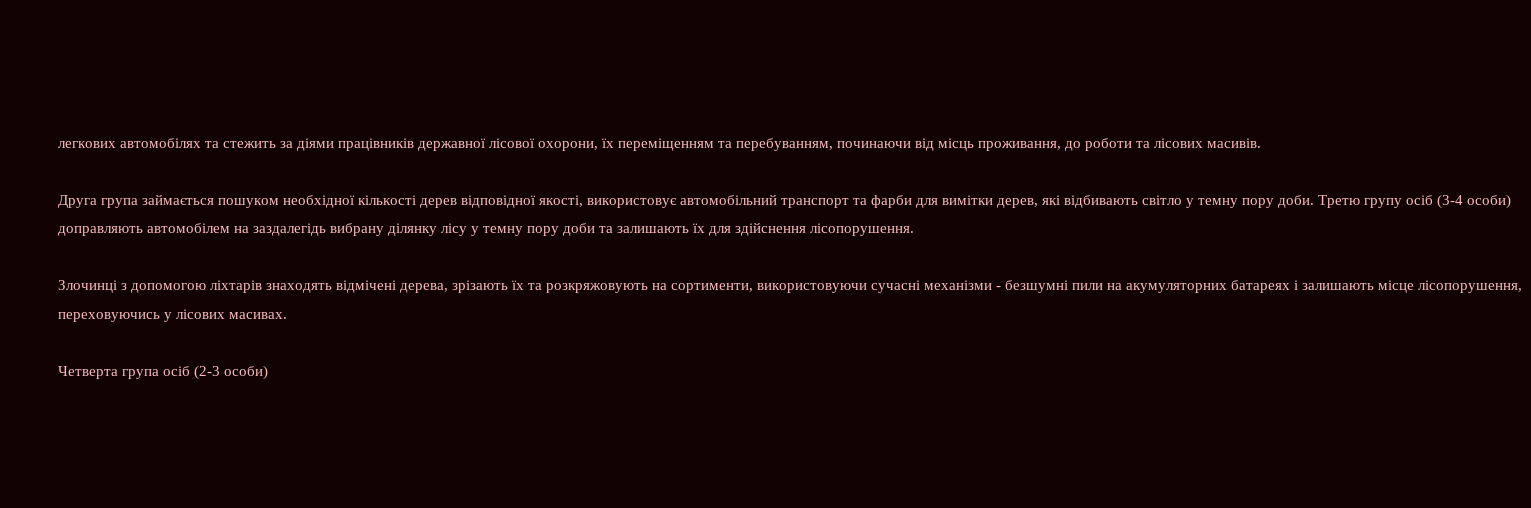легкових автомобілях та стежить за діями працівників державної лісової охорони, їх переміщенням та перебуванням, починаючи від місць проживання, до роботи та лісових масивів.

Друга група займається пошуком необхідної кількості дерев відповідної якості, використовує автомобільний транспорт та фарби для вимітки дерев, які відбивають світло у темну пору доби. Третю групу осіб (3-4 особи) доправляють автомобілем на заздалегідь вибрану ділянку лісу у темну пору доби та залишають їх для здійснення лісопорушення.

Злочинці з допомогою ліхтарів знаходять відмічені дерева, зрізають їх та розкряжовують на сортименти, використовуючи сучасні механізми - безшумні пили на акумуляторних батареях і залишають місце лісопорушення, переховуючись у лісових масивах.

Четверта група осіб (2-3 особи)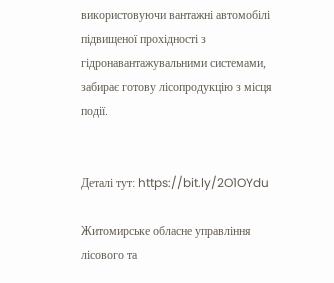використовуючи вантажні автомобілі підвищеної прохідності з гідронавантажувальними системами, забирає готову лісопродукцію з місця події.


Деталі тут: https://bit.ly/2O1OYdu

Житомирське обласне управління лісового та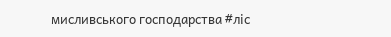мисливського господарства #ліс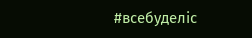#всебуделіс